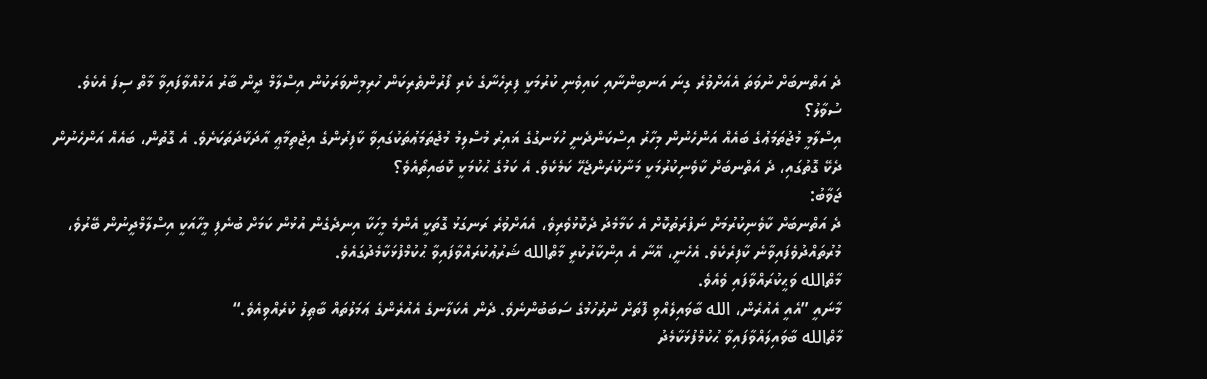ދެ އަތްނބަށް ނުވަތަ އެއަށްވުރެ ގިނަ އަނބިންނާއި ކައިވެނި ކުރުމަކީ ފިރިހެނާގެ ކެރި ފޯރުންތެރިކަން ހުރިމިންވަރަކުން އިސްލާމް ދީން ބާރު އަޅުއްވާފައިވާ މާތް ސިފަ އެކެވެ.
ސުވާލު؟
އިސްލާމީ މުޖުތަމަޢުގެ ބައެއް އަންހެނުން މިހާރު އިސްކަންދެނީ ހުޅަނގުގެ ޣައިރު މުސްލިމު މުޖުތަމަޢުތަކުގައިވާ ކާފިރުންގެ އިޖުތިމާޢީ އާދަކާދަތަކަށެވެ. އެ ގޮތުން، ބައެއް އަންހެނުން ދެކޭ ގޮތުގައި، ދެ އަތްނބަށް ކާވެނިކުރުމަކީ މަނާކުރަންޖެހޭ ކަމެކެވެ. އެ ކަމުގެ ޙުކުމަކީ ކޮބައިތޯއެވެ؟
ޖަވާބު:
ދެ އަތްނބަށް ކާވެނިކުރުމަށް ނަފުރަތުކޮށް އެ ކަމާމެދު ދެކޮޅުވެރިވެ، އެއަށްވުރެ ރަނގަޅު ގޮތަކީ އެންމެ މީހަކާ އިނދެގެން އުޅުން ކަމަށް ބުނެފި މީހާއަކީ އިސްލާމްދީނުން ބޭރުވެ، މުރުތައްދުވެފައިވާނެ ކާފިރެކެވެ. އެހެނީ، އޭނާ އެ އިންކާރުކުރީ މާތްالله ޝަރުޢުކުރައްވާފައިވާ ޙުކުމްފުޅަކާމެދުގައެވެ.
މާތްالله ވަޙީކުރައްވާފައި ވެއެވެ.
މާނައީ ”އެއީ އެއުރެން، الله ބާވައިލެއްވި ފޮތަށް ނުރުހުމުގެ ސަބަބުންނެވެ. ދެން އެކަލާނގެ އެއުރެންގެ ޢަމަލުތައް ބާޠިލު ކުރެއްވިއެވެ.“
މާތްالله ބާވައިލައްވާފައިވާ ޙުކުމްފުޅަކާމެދު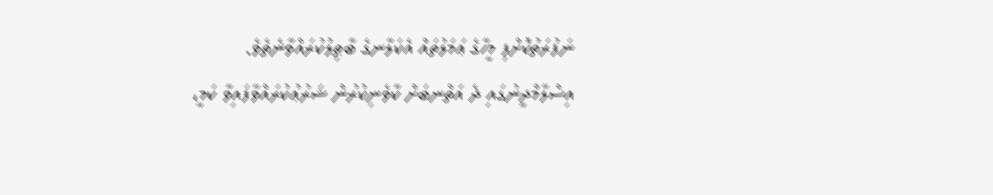ނަފުރަތުކޮށްފި މީހާގެ ޢަމަލުތައް އެކަލާނގެ ބާޠިލުކުރައްވާނެތެވެ. އިސްލާމްދީނުގައި ދެ އަތްނބަށް ކާވެނިކުރުން ޝަރުޢުކުރައްވާފައިވާ ކަމީ،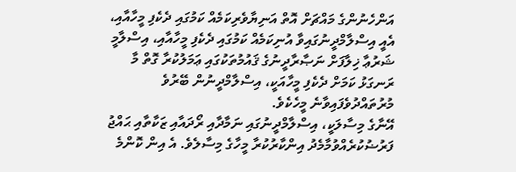އަންހެނުންގެ މައްޗަށް އޮތް އަނިޔާވެރިކަމެއް ކަމުގައި ދެކެފި މީހާއާއި، އެއީ އިސްލާމްދީނުގައިވާ އުނިކަމެއް ކަމުގައި ދެކެފި މީހާއާއި، އިސްލާމީ ޝަރުޢާ ޚިލާފަށް ނަޞާރާދީނުގެ ޤައުމުތަކުގައި ޢަމަލުކުރާ ގޮތް މާ ރަނގަޅު ކަމަށް ދެކެފި މީހާއަކީ، އިސްލާމްދީނުން ބޭރުވެ މުރުތައްދުވެފައިވާނެ މީހެކެވެ.
އޭނާގެ މިސާލަކީ، އިސްލާމްދީނުގައި ނަމާދާއި ރޯދައާއި ޒަކާތާއި ޙައްޖު ފަރުޟުކުރެއްވުމާމެދު އިންކާރުކުރާ މީހާގެ މިސާލެވެ. އެ އިން ކޮންމެ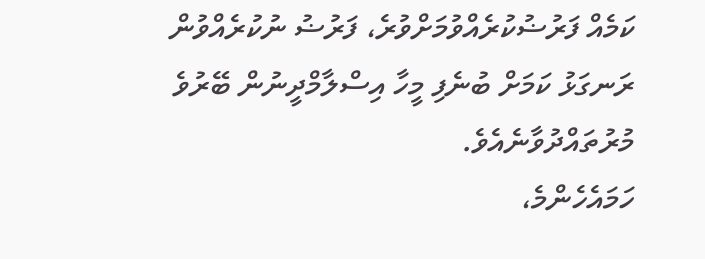ކަމެއް ފަރުޟުކުރެއްވުމަށްވުރެ، ފަރުޟު ނުކުރެއްވުން ރަނގަޅު ކަމަށް ބުނެފި މީހާ އިސްލާމްދީނުން ބޭރުވެ މުރުތައްދުވާނެއެވެ.
ހަމައެހެންމެ،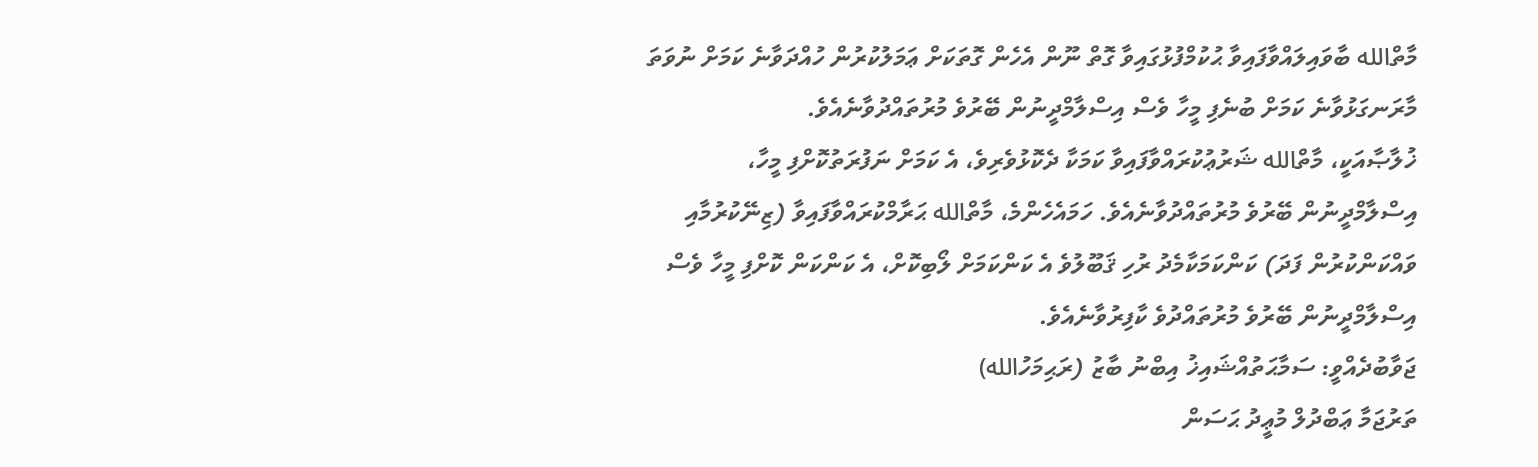މާތްالله ބާވައިލައްވާފައިވާ ޙުކުމްފުޅުގައިވާ ގޮތް ނޫން އެހެން ގޮތަކަށް ޢަމަލުކުރުން ހުއްދަވާނެ ކަމަށް ނުވަތަ މާރަނގަޅުވާނެ ކަމަށް ބުނެފި މީހާ ވެސް އިސްލާމްދީނުން ބޭރުވެ މުރުތައްދުވާނެއެވެ.
ޚުލާޞާއަކީ، މާތްالله ޝަރުޢުކުރައްވާފައިވާ ކަމަކާ ދެކޮޅުވެރިވެ، އެ ކަމަށް ނަފުރަތުކޮށްފި މީހާ، އިސްލާމްދީނުން ބޭރުވެ މުރުތައްދުވާނެއެވެ. ހަމައެހެންމެ، މާތްالله ޙަރާމްކުރައްވާފައިވާ (ޒިނޭކުރުމާއި ވައްކަންކުރުން ފަދަ) ކަންކަމަކާމެދު ރުހި ޤަބޫލުވެ އެ ކަންކަމަށް ލޯބިކޮށް، އެ ކަންކަން ކޮށްފި މީހާ ވެސް އިސްލާމްދީނުން ބޭރުވެ މުރުތައްދުވެ ކާފިރުވާނެއެވެ.
ޖަވާބުދެއްވީ: ސަމާޙަތުއްޝައިޚު އިބްނު ބާޒު (ރަޙިމަހުالله)
ތަރުޖަމާ ޢަބްދުލް މުޢީދު ޙަސަން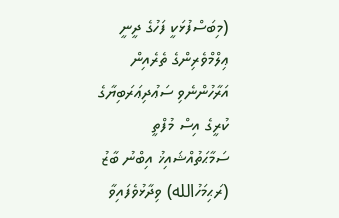(މިބަސްފުޅަކީ ފަހުގެ ދީނީ ޢިލްމްވެރިންގެ ތެރެއިން އަރާހުންނެވި ސަޢުދިޢަރަބިޔާގެ ކުރީގެ އިސް މުފްތީ ސަމާޙަތުއްޝައިޚު އިބްނު ބާޒު (ރަޙިމަހުالله) ވިދާޅުވެފައިވާ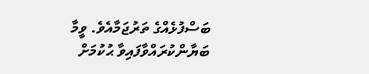ބަސްފުޅެއްގެ ތަރުޖަމާއެވެ. ވީމާ ބަޔާންކުރައްވާފައިވާ ޙުކުމަށް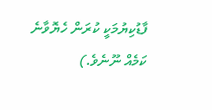ފާޑުކިޔުމަކީ ކުރަން ހެޔޮވާނެ ކަމެއް ނޫނެވެ.)